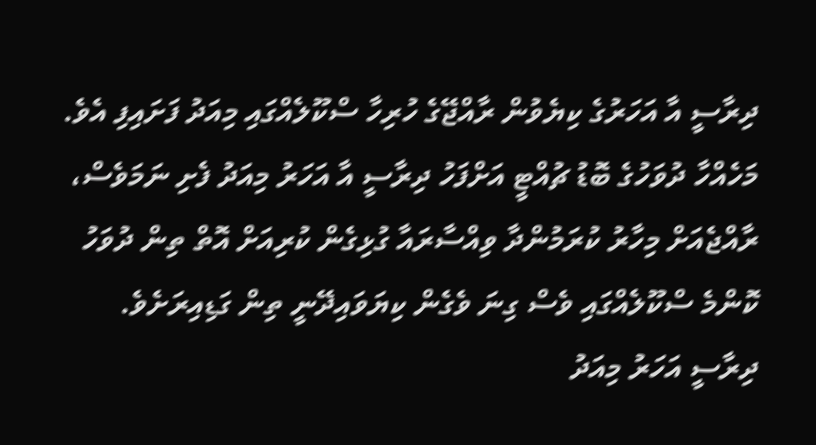ދިރާސީ އާ އަހަރުގެ ކިޔެވުން ރާއްޖޭގެ ހުރިހާ ސްކޫލެއްގައި މިއަދު ފަށައިފި އެވެ.
މަހެއްހާ ދުވަހުގެ ބޮޑު ޗުއްޓީ އަށްފަހު ދިރާސީ އާ އަހަރު މިއަދު ފެށި ނަމަވެސް، ރާއްޖެއަށް މިހާރު ކުރަމުންދާ ވިއްސާރައާ ގުޅިގެން ކުރިއަށް އޮތް ތިން ދުވަހު ކޮންމެ ސްކޫލެއްގައި ވެސް ގިނަ ވެގެން ކިޔަވައިދޭނީ ތިން ގަޑިއިރަށެވެ.
ދިރާސީ އަހަރު މިއަދު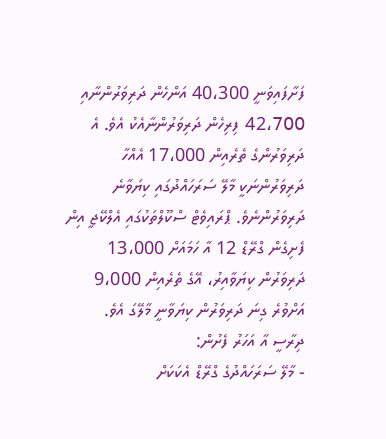ފަށާފައިވަނީ 40،300 އަންހެން ދަރިވަރުންނާއި 42،700 ފިރިހެން ދަރިވަރުންނާއެކު އެވެ. އެ ދަރިވަރުންގެ ތެރެއިން 17،000 އެއްހާ ދަރިވަރުންނަކީ މާލޭ ސަރަހައްދުގައި ކިޔަވާނެ ދަރިވަރުންނެވެ. ޕްރައިވެޓް ސްކޫލްތަކުގައި އެލްކޭޖީ އިން ފެށިގެން ގްރޭޑް 12 އާ ހަމައަށް 13،000 ދަރިވަރުން ކިޔަވާއިރު، އޭގެ ތެރެއިން 9،000 އަށްވުރެ ގިނަ ދަރިވަރުން ކިޔަވާނީ މާލޭގަ އެވެ.
ދިރާސީ އާ އަހަރު ފެށުން:
- މާލޭ ސަރަހައްދުގެ ގްރޭޑް އެކަކަށް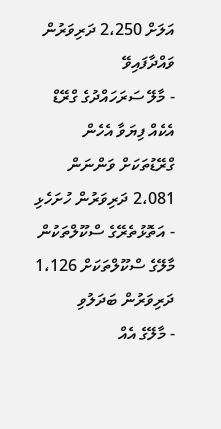އަލަށް 2،250 ދަރިވަރުން ވައްދާފައިވޭ
- މާލޭ ސަރަހައްދުގެ ގްރޭޑް އެކެއް ފިޔަވާ އެހެން ގްރޭޑުތަކަށް ވަންނަން 2،081 ދަރިވަރުން ހުށަހެޅި
- އަތޮޅުތެރޭގެ ސްކޫލްތަކުން މާލޭގެ ސްކޫލްތަކަށް 1،126 ދަރިވަރުން ބަދަލުވި
- މާލޭގެ އެއް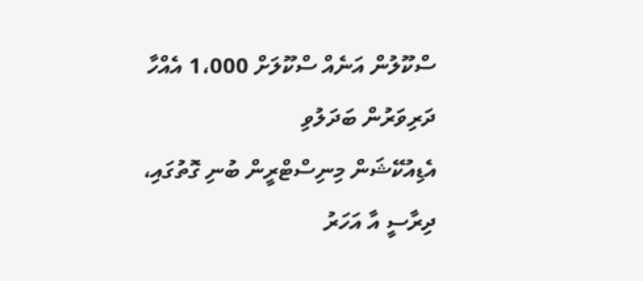ސްކޫލުން އަނެއް ސްކޫލަށް 1،000 އެއްހާ ދަރިވަރުން ބަދަލުވި
އެޑިއުކޭޝަން މިނިސްޓްރީން ބުނި ގޮތުގައި، ދިރާސީ އާ އަހަރު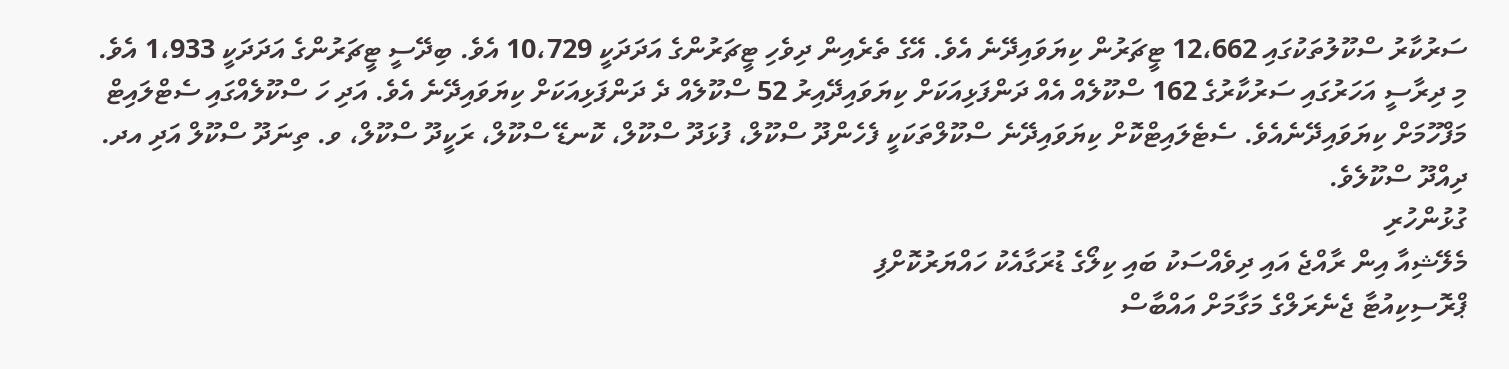ސަރުކާރު ސްކޫލުތަކުގައި 12،662 ޓީޗަރުން ކިޔަވައިދޭނެ އެވެ. އޭގެ ތެރެއިން ދިވެހި ޓީޗަރުންގެ އަދަދަކީ 10،729 އެވެ. ބިދޭސީ ޓީޗަރުންގެ އަދަދަކީ 1،933 އެވެ.
މި ދިރާސީ އަހަރުގައި ސަރުކާރުގެ 162 ސްކޫލެއް އެއް ދަންފަޅިއަކަށް ކިޔަވައިދޭއިރު 52 ސްކޫލެއް ދެ ދަންފަޅިއަކަށް ކިޔަވައިދޭނެ އެވެ. އަދި ހަ ސްކޫލެއްގައި ސެޓްލައިޓް މަފްހޫމަށް ކިޔަވައިދޭނެއެވެ. ސެޓެލައިޓްކޮށް ކިޔަވައިދޭނެ ސްކޫލްތަކަކީ ފެހެންދޫ ސްކޫލް، ފުޅަދޫ ސްކޫލް، ކޮނޑޭ ސްކޫލް، ރަކީދޫ ސްކޫލް، ވ. ތިނަދޫ ސްކޫލް އަދި އދ. ދިއްދޫ ސްކޫލެވެ.
ގުޅުންހުރި
މެލޭޝިއާ އިން ރާއްޖެ އައި ދިވެއްސަކު ބައި ކިލޯގެ ޑުރަގާއެކު ހައްޔަރުކޮށްފި
ޕްރޮސިކިއުޓާ ޖެނެރަލްގެ މަގާމަށް އައްބާސް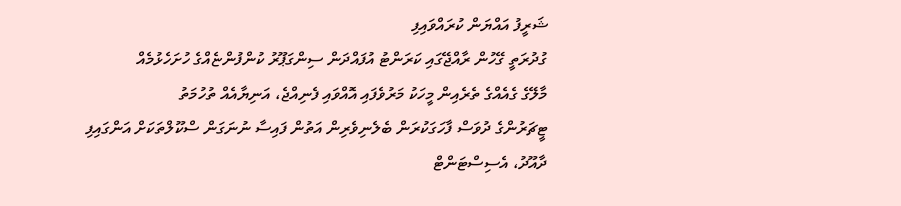ޝަރީފު އައްޔަން ކުރައްވައިފި
ގުދުރަތީ ގޭހުން ރާއްޖޭގައި ކަރަންޓު އުފައްދަން ސިންގަޕޫރު ކުންފުންޏެއްގެ ހުށަހެޅުމެއް
މާލޭގެ ގެއެއްގެ ތެރެއިން މީހަކު މަރުވެފައި އޮއްވައި ފެނިއްޖެ، އަނިޔާއެއް ތުހުމަތު
ޓީޗަރުންގެ ދުވަސް ފާހަގަކުރަން ބެލެނިވެރިން އަތުން ފައިސާ ނުނަގަން ސްކޫލްތަކަށް އަންގައިފި
ދާއޫދު، އެސިސްޓަންޓް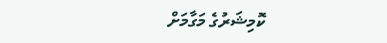ކޮމިޝަރުގެ މަގާމަށް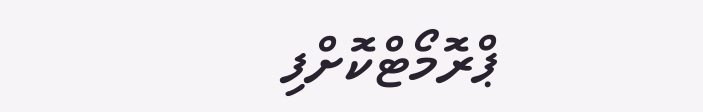ޕްރޮމޯޓްކޮށްފި